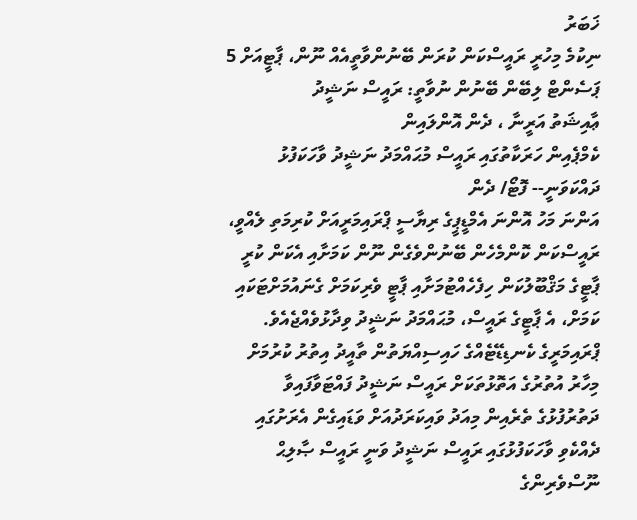ޚަބަރު
ނިކުމެ މިހުރީ ރައީސްކަން ކުރަން ބޭނުންވާތީއެއް ނޫން، ޕާޓީއަށް 5 ޕަސެންޓް ލިބޭން ބޭނުން ނުވާތީ: ރައީސް ނަޝީދު
ޢާއިޝަތު އަރީނާ ، ދެން އޮންލައިން
ކެމްޕެއިން ހަރަކާތުގައި ރައީސް މުޙައްމަދު ނަޝީދު ވާހަކަފުޅު ދައްކަވަނީ-- ފޮޓޯ/ ދެން
އަންނަ މަހު އޮންނަ އެމްޑީޕީގެ ރިޔާސީ ޕްރައިމަރީއަށް ކުރިމަތި ލެއްވީ، ރައީސްކަން ކޮންމެހެން ބޭނުންވެގެން ނޫން ކަމަށާއި އެކަން ކުރީ ޕާޓީގެ މަޤްބޫލުކަން ހިފެހެއްޓުމަށާއި ޕާޓީ ވެރިކަމަށް ގެނައުމަށްޓަކައި ކަމަށް، އެ ޕާޓީގެ ރައީސް، މުޙައްމަދު ނަޝީދު ވިދާޅުވެއްޖެއެވެ.
ޕްރައިމަރީގެ ކެނޑިޑޭޓެއްގެ ހައިސިއްޔަތުން ތާއީދު އިތުރު ކުރުމަށް މިހާރު އުތުރުގެ އަތޮޅުތަކަށް ރައީސް ނަޝީދު ފައްޓަވާފައިވާ ދަތުރުފުޅުގެ ތެރެއިން މިއަދު ވައިކަރަދުއަށް ވަޑައިގެން އެރަށުގައި ދެއްކެވި ވާހަކަފުޅުގައި ރައީސް ނަޝީދު ވަނީ ރައީސް ޞާލިޙް ނޫސްވެރިންގެ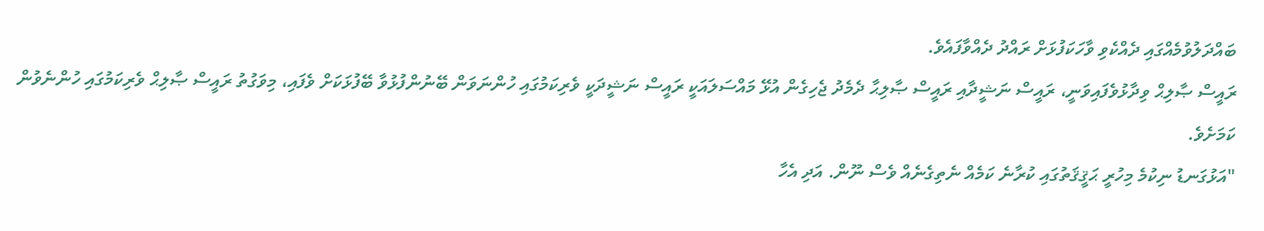ބައްދަލުވުމެއްގައި ދެއްކެވި ވާހަކަފުޅަށް ރައްދު ދެއްވާފައެވެ.
ރައީސް ޞާލިޙް ވިދާޅުވެފައިވަނީ، ރައީސް ނަޝީދާއި ރައީސް ޞާލިޙާ ދެމެދު ޖެހިގެން އުޅޭ މައްސަލައަކީ ރައީސް ނަޝީދަކީ ވެރިކަމުގައި ހުންނަވަން ބޭނުންފުޅުވާ ބޭފުޅަކަށް ވެފައި، މިވަގުތު ރައީސް ޞާލިޙް ވެރިކަމުގައި ހުންނެވުން ކަމަށެވެ.
"އަޅުގަނޑު ނިކުމެ މިހުރީ ޙަޤީޤަތުގައި ކުރާނެ ކަމެއް ނެތިގެނެއް ވެސް ނޫން. އަދި އެހާ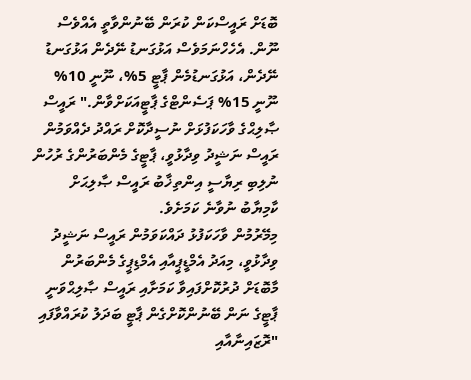ބޮޑަށް ރައީސްކަން ކުރަން ބޭނުންވާތީ އެއްވެސް ނޫން. އެހެހްނަމަވެސް އަޅުގަނޑު ނޭދެން އަޅުގަނޑު ނޭދެން، އަޅުގަނޑުމެން ޕާޓީ 5%، ނޫނީ 10% ނޫނީ 15% ޕަސެންޓްގެ ޕާޓީއަކަށްވާން." ރައީސް ޞާލިޙްގެ ވާހަކަފުޅަށް ނުސީދާކޮށް ރައްދު ދެއްވަމުން ރައީސް ނަޝީދު ވިދާޅުވީ، ޕާޓީގެ މެންބަރުންގެ ރުހުން ނުލިބި ރިޔާސީ އިންތިޚާބު ރައީސް ޞާލިޙަށް ކާމިޔާބު ނުވާނެ ކަމަށެވެ.
މިމޭރުމުން ވާހަކަފުޅު ދައްކަވަމުން ރައީސް ނަޝީދު ވިދާޅުވީ، މިއަދު އެމްޑީޕީއާއި އެމްޑިޕީގެ މެންބަރުން މާބޮޑަށް ދުރުކޮށްފައިވާ ކަމަށާއި ރައީސް ޞާލިޙްވަނީ ޕާޓީގެ ނަން ބޭނުންކޮށްގެން ޕާޓީ ބަދަލު ކުރައްވާފައި
"ރޮޒައިނާއާއި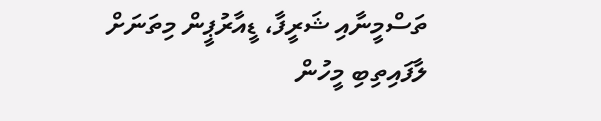ތަސްމީނާއި ޝަރީފާ، ޑީއާރުޕީން މިތަނަށް ލާފައިތިބި މީހުން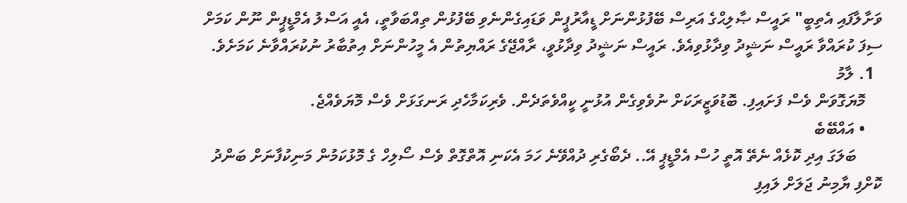ވަށާލާފައި އެތިބީ" ރައީސް ޞާލިޙްގެ އަރިސް ބޭފުޅުންނަށް ޑީއާރުޕީން ވަޑައިގެންނެވި ބޭފުޅުން ތިއްބަވާތީ، އެއީ އަސްލު އެމްޑީޕީން ނޫން ކަމަށް ސިފަ ކުރައްވާ ރައީސް ނަޝީދު ވިދާޅުވިއެވެ. ރައީސް ނަޝީދު ވިދާޅުވީ، ރާއްޖޭގެ ރައްޔިތުން އެ މީހުންނަށް އިތުބާރު ނުކުރައްވާނެ ކަމަށެވެ.
  1. ލާމު
    މޮޔަގޮވަން ވެސް ފަށައިފި. ބޮޑުވަޒީރަކަށް ނުވެވިގެން އުޅުނީ ކީއްވެތަދެން. ވެރިކަމާހެދި ރަނގަޅަށް ވެސް މޮޔަވެއްޖެ.
    • އައްބޭބެ
      ބަލަގަ އިދި ކޮޅެއް ނެތޭ އޮތީ ހުސް އެމްޑީޕީ އޭ.. ދެބޯގެރި ދުއްވޭނެ ހަމަ އެކަނި އޮތްގޮތް ވެސް ސޯލިހް ގެ މޮޅުކަމުން މަނިކުފާނަށް ބަންދު ކޮށްފި ޔާމިނު ޖަލަށް ލައިފި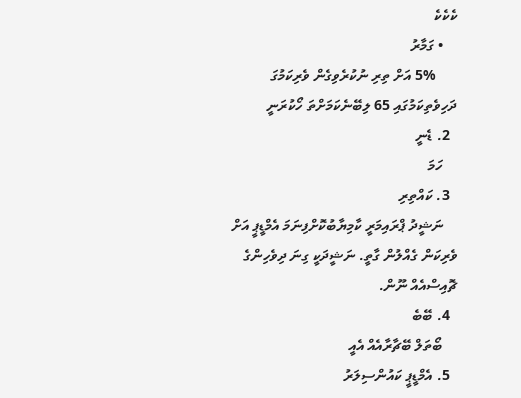ކެކެކެ
    • ގަމާރު
      5% އަށް ތިރި ނުކުރެވިގެން ވެރިކަމުގަ ދަހިވެތިކަމުގައި 65 ލިބޭނެކަމަށްތަ ހޯކުރަނީ
  2. ޑެނީ
    ހަމަ
  3. ކައްތިރި
    ނަޝީދު ޕްރައިމަރީ ކާމިޔާބުކޮށްފިނަމަ އެމްޑީޕީ އަށް ވެރިކަން ގެއްލުން ގާތީ. ނަޝީދަކީ ގިނަ ދިވެހިންގެ ޗޮއިސްއެއް ނޫން.
  4. ބޭބެ
    ބޯތަލް ބޭޗާރާއެއް އެއީ
  5. އެމްޑީޕީ ކައުންސިލަރު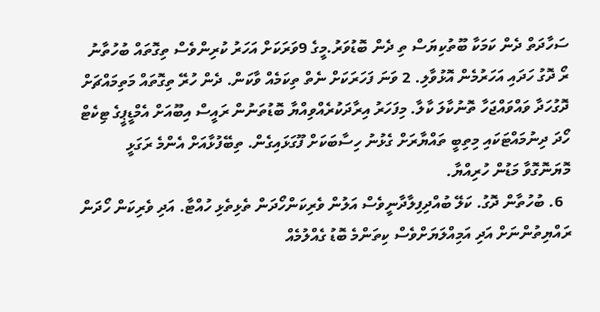ސަހާދަތް ދެން ކަމަކާ ބޫތުކިޔަސް ތި ދެން ބޮޑުވަރު.މީގެ 9ވަރަކަށް އަހަރު ކުރިންވެސް ތިގޮތައް ބުހުތާނު ރޯ ދޮގު ހަދައި އަހަރުމެން އޮޅުވާލި. 2 ވަނަ ފަހަރަކަށް ނެތް ތިކަމެއް ވާކަން. ދެން ހުރޭ ތިގޮތައް މަތިމައްޗަށް ދޮގުހަދާ ވައްވައްޖަހާ ތޮނުކާލަ ކާލާ. މިފަހަރު އިރާދަކުރެއްވިއްޔާ ބޮޑުތަނުން ރައީސް އިބޫއަށް އެމްޑީޕީގެ ޓިކެޓް ހޯދަ ދިނުމައްޓަކައި މިތިބީ ތައްޔާރަށް ގެޅުނު ހިސާބަކަށް ފޫގަޅައިގެން. ތިބޭފުޅާއަށް އެންމެ ރަގަޅީ މޮޔަނޮގޮވާ މަޑުން ހުރިއްޔާ.
  6. ބުހުތާން ދޮގު. ކަލޭ ބުއްދިފިލާދާނީވެސް އަލުން ވެރިކަންހޯދަން ތެޅިތެޅި ހުއްޓާ. އަދި ވެރިކަން ހޯދަން ރައްޔިތުންނަށް އަދި އަމިއްލަޔަށްވެސް ކިތަންމެ ބޮޑު ގެއްލުމެއް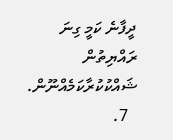ދީފާނެ ކަމީ ގިނަ ރައްޔިތުން ޝައްކުކުރާކަމެއްނޫން.
  7.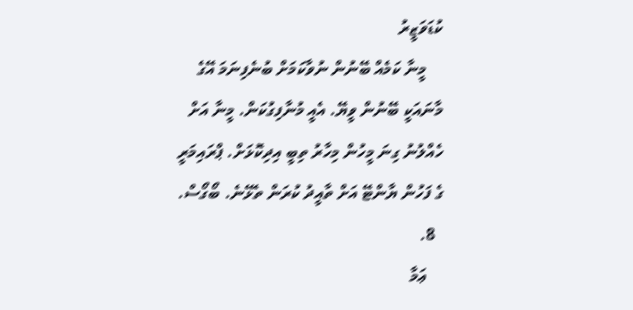ކުޑަވަޒީރު
    މީނާ ކަމެއް ބޭނުން ނުވާކަމަށް ބުނެފިނަމަ އޭގެ މާނައަކީ ބޭނުން ވީޔޭ. އެއީ މުނާފިގުކަން. މީނާ އަށް ހެއްލުނު ގިނަ މީހުން މިހާރު ތިބީ އިދިކޮޅަށް. ޕްރައިމަރީ ގެ ފަހުން ޔާންޓޭ އަށް ތާއީދު ކުރަން ތެޅޭނެ. ބޯގޯސް.
  8.
    ޢަމާ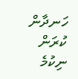ހަނދާން ކުރަން ނިކުމެ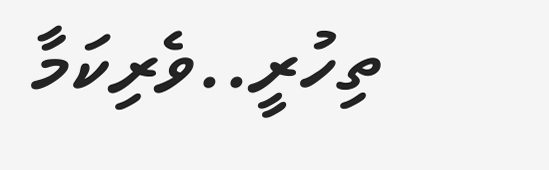ތިހުރީ..ވެރިކަމާ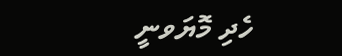ހެދި މޮޔަވނީ